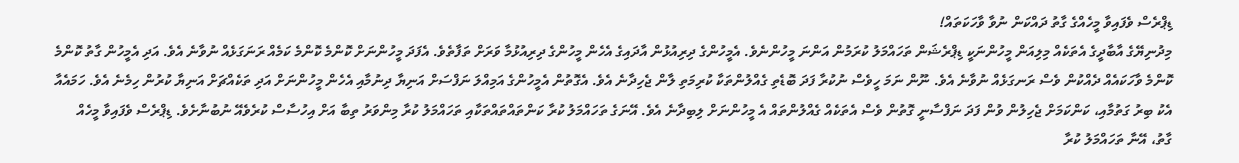ޑިޕްރެސް ވެފައިވާ މީހެއްގެ ގާތު ދައްކަން ނުވާ ވާހަކަތައް!
މިދުނިޔޭގެ އާބާދީގެ އެތަކެއް މިލިއަން މީހުންނަކީ ޑިޕްރެޝަން ތަހައްމަލު ކުރަމުން އަންނަ މީހުންނެވެ. އެމީހުންގެ ދިރިއުޅުން އާދައިގެ އެހެން މީހުންގެ ދިރިއުޅުމާ ވަރަށް ތަފާތެވެ. އެފަދަ މީހުންނަށް ކޮންމެ ކޮންމެ ކަމެއް ރަނަގަޅެއް ނުވާނެ އެވެ. އަދި އެމީހުން ގާތު ކޮންމެ ކޮންމެ ވާހަކައެއް ދެއްކުން ވެސް ރަނގަޅެއް ނުވާނެ އެވެ. ނޫން ނަމަ ހީވެސް ނުކުރާ ފަދަ ބޮޑެތި ގެއްލުންތަކާ ކުރިމަތި ލާން ޖެހިދާނެ އެވެ. އެގޮތުން އެމީހުންގެ އަމިއްލަ ނަފްސަށް އަނިޔާ ދިނުމާއި އެހެން މީހުންނަށް އަދި ތަކެއްޗަށް އަނިޔާ ކުރުން ހިމެނެ އެވެ. ހަމައެއާ އެކު ބިރު ގަތުމާއި، ކަންކަމަށް ޖެހިލުން ވުން ފަދަ ނަފްސާނީ ގޮތުން ވެސް އެތަކެއް ގެއްލުންތައް އެ މީހުންނަށް ލިބިދާނެ އެވެ. އޭނަގެ ތަހައްމަލު ކުރާ ކަންތައްތައްތަކާއި ތަހައްމަލު ކުރާ މިންވަރު ތިބާ އަށް އިހުސާސް ކުރެވެއޭ ނުބުނާށެވެ. ޑިޕްރެސް ވެފައިވާ މީހެއް ގާތު، އޭނާ ތަހައްމަލު ކުރާ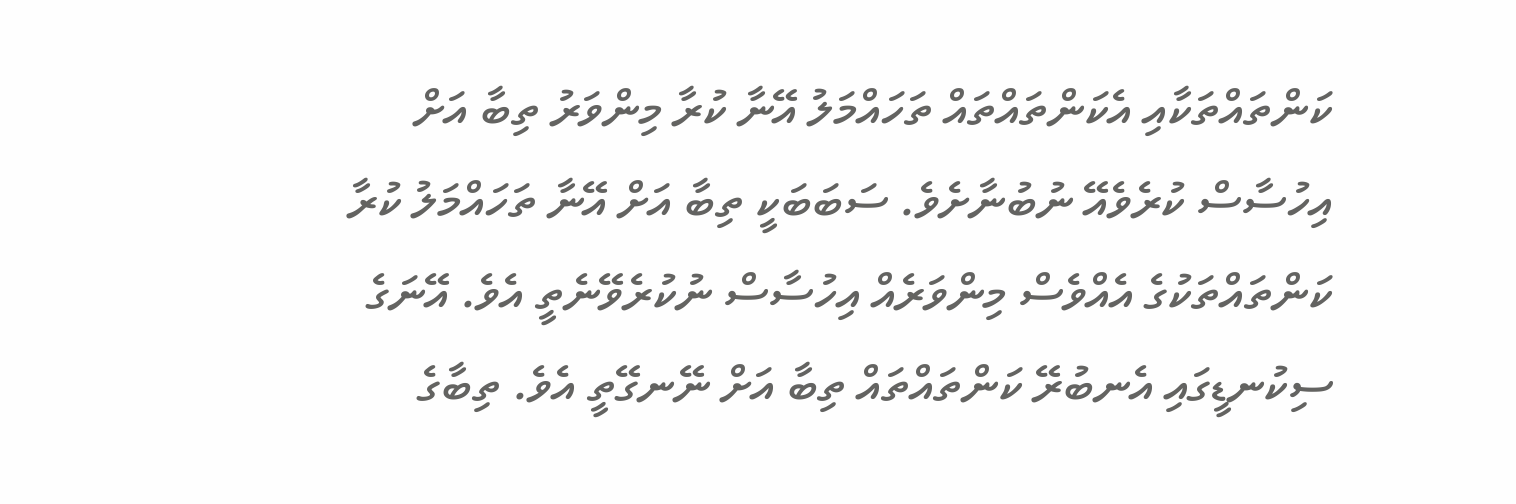ކަންތައްތަކާއި އެކަންތައްތައް ތަހައްމަލު އޭނާ ކުރާ މިންވަރު ތިބާ އަށް އިހުސާސް ކުރެވެއޭ ނުބުނާށެވެ. ސަބަބަކީ ތިބާ އަށް އޭނާ ތަހައްމަލު ކުރާ ކަންތައްތަކުގެ އެއްވެސް މިންވަރެއް އިހުސާސް ނުކުރެވޭނެތީ އެވެ. އޭނަގެ ސިކުނޑީގައި އެނބުރޭ ކަންތައްތައް ތިބާ އަށް ނޭނގޭތީ އެވެ. ތިބާގެ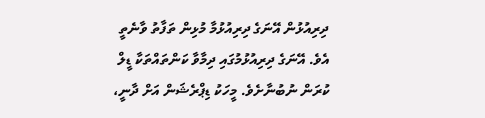ދިރިއުޅުން އޭނަގެ ދިރިއުޅުމާ މުޅިން ތަފާތު ވާނެތީ އެވެ. އޭނަގެ ދިރިއުޅުމުގައި ދިމާވާ ކަންތައްތަކާ ޑީލް ކުރަން ނުބުނާށެވެ. މީހަކު ޑިޕްރެޝަން އަށް ދާނީ،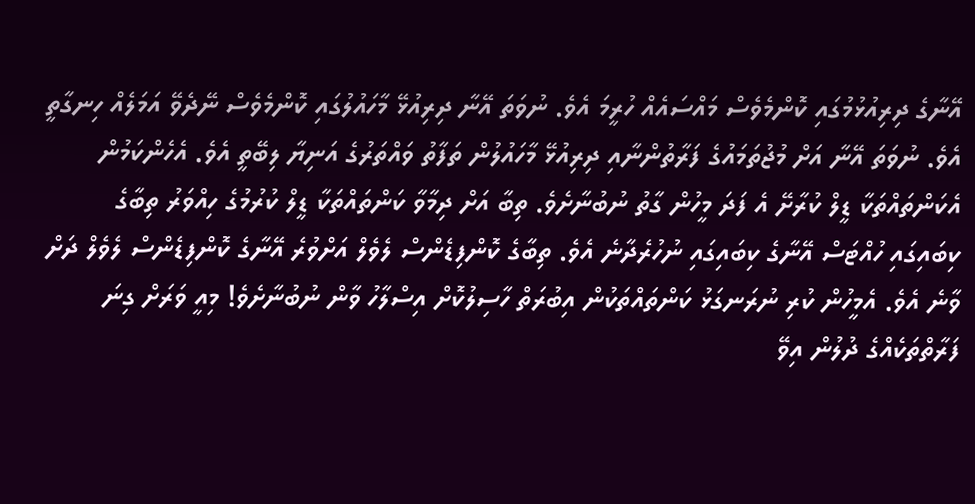އޭނާގެ ދިރިއުޅުމުގައި ކޮންމެވެސް މައްސައެއް ހުރީމަ އެވެ. ނުވަތަ އޭނާ ދިރިއުޅޭ މާހައުލުގައި ކޮންމެވެސް ނޭދެވޭ އަމަލެއް ހިނގާތީ އެވެ. ނުވަތަ އޭނާ އަށް މުޖުތަމައުގެ ފަރާތުންނާއި ދިރިއުޅޭ މާހައުލުން ތަފާތު ވައްތަރުގެ އަނިޔާ ލިބޭތީ އެވެ. އެހެންކަމުން އެކަންތައްތަކާ ޑީލް ކުރާށޭ އެ ފަދަ މީހުން ގާތު ނުބުނާށެވެ. ތިބާ އަށް ދިމާވާ ކަންތައްތަކާ ޑީލް ކުރުމުގެ ހިއްވަރު ތިބާގެ ކިބައިގައި ހުއްޓަސް އޭނާގެ ކިބައިގައި ނުހުރެދާނެ އެވެ. ތިބާގެ ކޮންފިޑެންސް ލެވެލް އަށްވުރެ އޭނާގެ ކޮންފިޑެންސް ލެވެލް ދަށް ވާނެ އެވެ. އެމީހުން ކުރި ނުރަނގަޅު ކަންތައްތަކުން އިބުރަތް ހާސިލުކޮށް އިސްލާހު ވާން ނުބުނާށެވެ! މިއީ ވަރަށް ގިނަ ފަރާތްތަކެއްގެ ދުލުން އިވޭ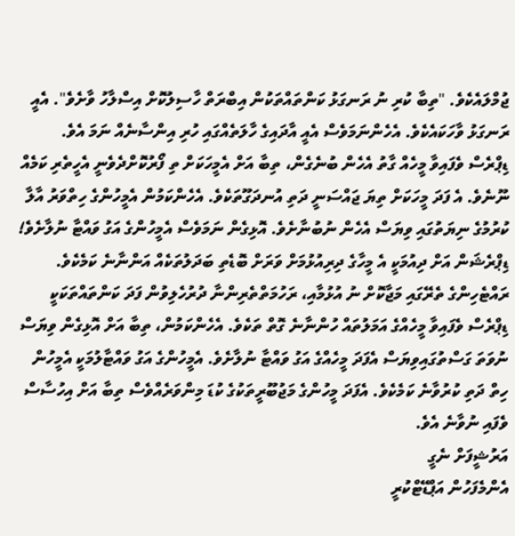ޖުމްލައެކެވެ. "ތިބާ ކުރި ނު ރަނގަޅު ކަންތައްތަކުން އިބްރަތް ހާސިލުކޮށް އިސްލާހު ވާށެވެ". އެއީ ރަނގަޅު ވާހަކައެކެވެ. އެހެންނަމަވެސް އެއީ އާދައިގެ ހާލަތެއްގައި ހުރި އިންސާނެއް ނަމަ އެވެ. ޑިޕްރެސް ވެފައިވާ މީހެއް ގާތު އެހެން ބުނެގެން، ތިބާ އަށް އެމީހަކަށް ތި ފޯރުކޮށްދެވެނީ އެހީތެރި ކަމެއް ނޫނެވެ. އެ ފަދަ މީހަކަށް ތިޔަ ޖައްސަނީ ދަތި އުނދަގޫތަކެވެ. އެހެންކަމުން އެމީހުންގެ ހިތްވަރު އާލާ ކުރުމުގެ ނިޔަތުގައި ވިޔަސް އެހެން ނުބުނާށެވެ. އޮޅިގެން ނަމަވެސް އެމީހުންގެ އަގު ވައްޓާ ނުލާށެވެ! ޑިޕްރެޝަން އަށް ދިއުމަކީ އެ މީހާގެ ދިރިއުޅުމަށް ވަރަށް ބޮޑެތި ބަދަލުތަކެއް އަންނާނެ ކަމެކެވެ. ރައްޓެހިންގެ ތެރޭގައި މަޖާކޮށް ނު އުޅުމާއި، ރަހުމަތްތެރިންނާ ދުރުހެލިވުން ފަދަ ކަންތައްތަކަކީ ޑިޕްރެސް ވެފައިވާ މީހެއްގެ އަމަލުތައް ހުންނާނެ ގޮތް ތަކެވެ. އެހެންކަމުން، ތިބާ އަށް އޮޅިގެން ވިޔަސް ނުވަތަ ގަސްތުގައިވިޔަސް އެފަދަ މީހެއްގެ އަގު ވައްޓާ ނުލާށެވެ. އެމީހުންގެ އަގު ވައްޓާލުމަކީ އެމީހުން ހިތް ދަތި ކުރުވާނެ ކަމެކެވެ. އެފަދަ މީހުންގެ މަޖުބޫރީތަކުގެ ކުޑަ މިންވަރެއްވެސް ތިބާ އަށް އިހުސާސް ވެފައި ނުވާނެ އެވެ.
އަރުޝީފަށް ނެގީ
އެންމެފަހުން އަޕްޑޭޓްކުރީ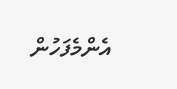އެންމެފަހުން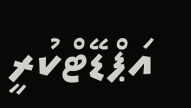އަޕްޑޭޓްކުރީ